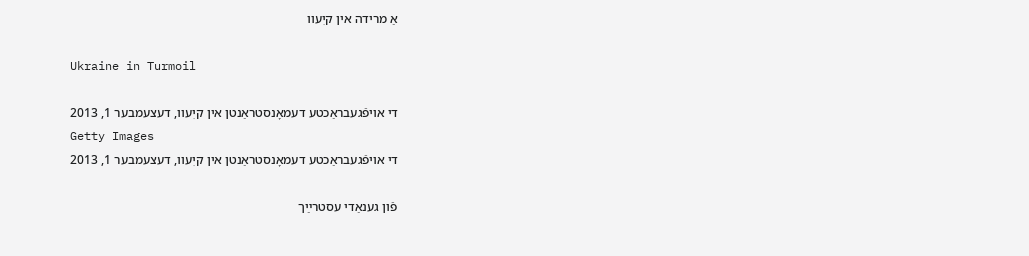אַ מרידה אין קיִעוו

Ukraine in Turmoil

די אויפֿגעבראַכטע דעמאָנסטראַנטן אין קיִעוו, דעצעמבער 1, 2013
Getty Images
די אויפֿגעבראַכטע דעמאָנסטראַנטן אין קיִעוו, דעצעמבער 1, 2013

פֿון גענאַדי עסטרײַך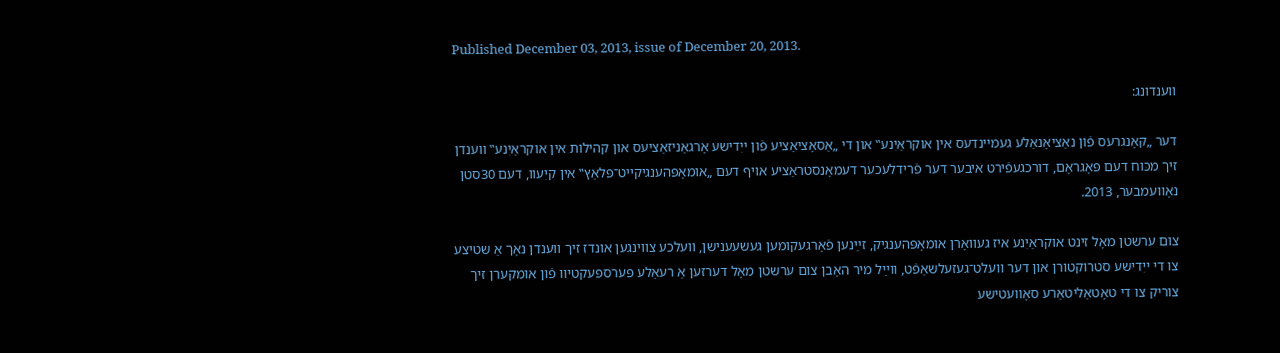Published December 03, 2013, issue of December 20, 2013.

ווענדונג:

דער „קאָנגרעס פֿון נאַציאָנאַלע געמיינדעס אין אוקראַיִנע‟ און די „אַסאָציאַציע פֿון ייִדישע אָרגאַניזאַציעס און קהילות אין אוקראַיִנע‟ ווענדן זיך מכּוח דעם פּאָגראָם, דורכגעפֿירט איבער דער פֿרידלעכער דעמאָנסטראַציע אויף דעם „אומאָפּהענגיקייט־פּלאַץ‟ אין קיִעוו, דעם 30סטן נאָוועמבער, 2013.

צום ערשטן מאָל זינט אוקראַיִנע איז געוואָרן אומאָפּהענגיק, זײַנען פֿאָרגעקומען געשעענישן, וועלכע צווינגען אונדז זיך ווענדן נאָך אַ שטיצע צו די ייִדישע סטרוקטורן און דער וועלט־געזעלשאַפֿט, ווײַל מיר האָבן צום ערשטן מאָל דערזען אַ רעאַלע פּערספּעקטיוו פֿון אומקערן זיך צוריק צו די טאָטאַליטאַרע סאָוועטישע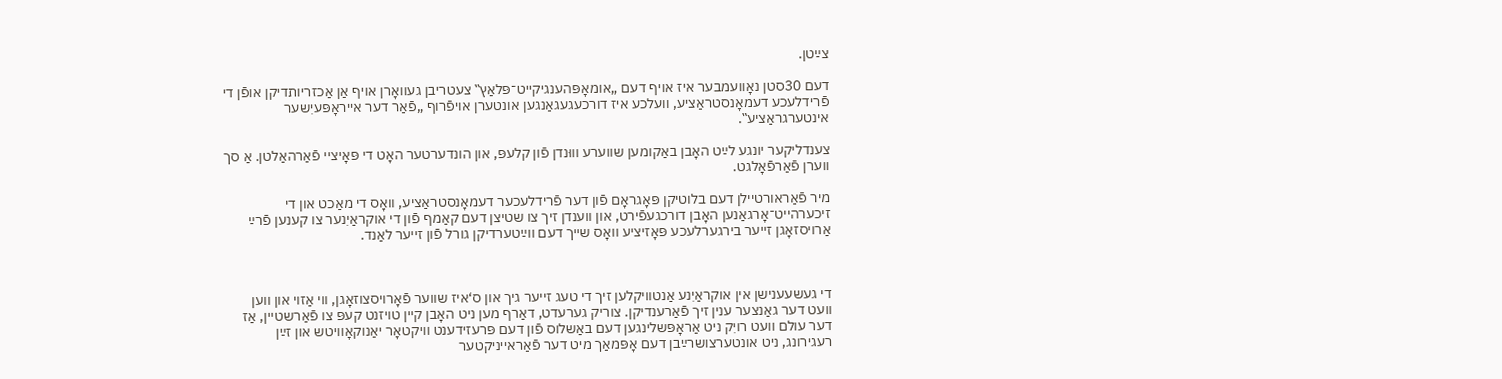צײַטן.

דעם 30סטן נאָוועמבער איז אויף דעם „אומאָפּהענגיקייט־פּלאַץ‟ צעטריבן געוואָרן אויף אַן אַכזריותדיקן אופֿן די פֿרידלעכע דעמאָנסטראַציע, וועלכע איז דורכעגעגאַנגען אונטערן אויפֿרוף „פֿאַר דער אייראָפּעיִשער אינטערגראַציע‟.

צענדליקער יונגע לײַט האָבן באַקומען שווערע וווּנדן פֿון קלעפּ, און הונדערטער האָט די פּאָיציי פֿאַרהאַלטן. אַ סך ווערן פֿאַרפֿאָלגט.

מיר פֿאַראורטיילן דעם בלוטיקן פּאָגראָם פֿון דער פֿרידלעכער דעמאָנסטראַציע, וואָס די מאַכט און די זיכערהייט־אָרגאַנען האָבן דורכגעפֿירט, און ווענדן זיך צו שטיצן דעם קאַמף פֿון די אוקראַיִנער צו קענען פֿרײַ אַרויסזאָגן זייער בירגערלעכע פּאָזיציע וואָס שייך דעם ווײַטערדיקן גורל פֿון זייער לאַנד.



די געשעענישן אין אוקראַיִנע אַנטוויקלען זיך די טעג זייער גיך און ס‘איז שווער פֿאָרויסצוזאָגן, ווי אַזוי און ווען וועט דער גאַנצער ענין זיך פֿאַרענדיקן. צוריק גערעדט, דאַרף מען ניט האָבן קיין טויזנט קעפּ צו פֿאַרשטיין, אַז דער עולם וועט רויִק ניט אַראָפּשלינגען דעם באַשלוס פֿון דעם פּרעזידענט וויקטאָר יאַנוקאָוויטש און זײַן רעגירונג, ניט אונטערצושרײַבן דעם אָפּמאַך מיט דער פֿאַראייניקטער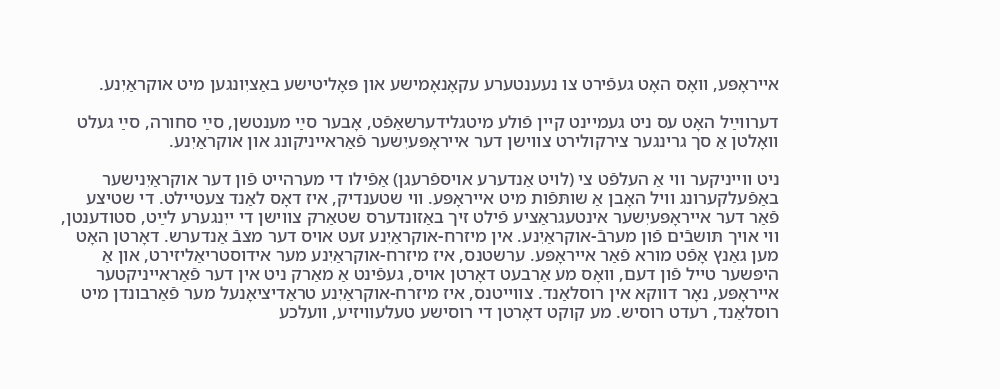אייראָפּע, וואָס האָט געפֿירט צו נעענטערע עקאָנאָמישע און פּאָליטישע באַציִונגען מיט אוקראַיִנע.

דערווײַל האָט עס ניט געמיינט קיין פֿולע מיטגלידערשאַפֿט, אָבער סײַ מענטשן, סײַ סחורה, סײַ געלט וואָלטן אַ סך גרינגער צירקולירט צווישן דער אייראָפּעיִשער פֿאַראייניקונג און אוקראַיִנע.

ניט ווייניקער ווי אַ העלפֿט צי (לויט אַנדערע אויספֿרעגן) אַפֿילו די מערהייט פֿון דער אוקראַיִנישער באַפֿעלקערונג וויל האָבן אַ שותּפֿות מיט אייראָפּע. ווי שטענדיק, איז דאָס לאַנד צעטיילט. די שטיצע פֿאַר דער אייראָפּעיִשער אינטעגראַציע פֿילט זיך באַזונדערס שטאַרק צווישן די ייִנגערע לײַט, סטודענטן, ווי אויך תּושבֿים פֿון מערבֿ-אוקראַיִנע. אין מיזרח-אוקראַיִנע זעט אויס דער מצבֿ אַנדערש. דאָרטן האָט מען גאַנץ אָפֿט מורא פֿאַר אייראָפּע. ערשטנס, איז מיזרח-אוקראַיִנע מער אידוסטריאַליזירט, און אַ היפּשער טייל פֿון דעם, וואָס מע אַרבעט דאָרטן אויס, געפֿינט אַ מאַרק ניט אין דער פֿאַראייניקטער אייראָפּע, נאָר דווקא אין רוסלאַנד. צווייטנס, איז מיזרח-אוקראַיִנע טראַדיציאָנעל מער פֿאַרבונדן מיט רוסלאַנד, רעדט רוסיש. מע קוקט דאָרטן די רוסישע טעלעוויזיע, וועלכע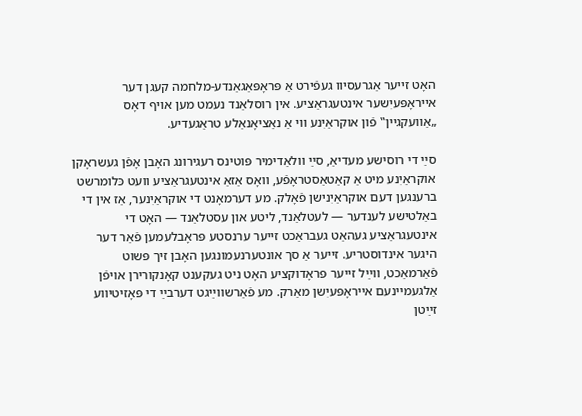האָט זייער אַגרעסיוו געפֿירט אַ פּראָפּאַגאַנדע-מלחמה קעגן דער אייראָפּעיִשער אינטעגראַציע. אין רוסלאַנד נעמט מען אויף דאָס „אַוועקגיין‟ פֿון אוקראַיִנע ווי אַ נאַציאָנאַלע טראַגעדיע.

סײַ די רוסישע מעדיאַ, סײַ וולאַדימיר פּוטינס רעגירונג האָבן אָפֿן געשראָקן אוקראַיִנע מיט אַ קאַטאַסטראָפֿע, וואָס אַזאַ אינטעגראַציע וועט כּלומרשט ברענגען דעם אוקראַיִנישן פֿאָלק. מע דערמאָנט די אוקראַיִנער, אַז אין די באַלטישע לענדער — לעטלאַנד, ליטע און עסטלאַנד — האָט די אינטעגראַציע געהאַט געבראַכט זייער ערנסטע פּראָבלעמען פֿאַר דער היגער אינדוסטריע. זייער אַ סך אונטערנעמונגען האָבן זיך פּשוט פֿאַרמאַכט, ווײַל זייער פּראָדוקציע האָט ניט געקענט קאָנקורירן אויפֿן אַלגעמיינעם אייראָפּעיִשן מאַרק. מע פֿאַרשווײַגט דערבײַ די פּאָזיטיווע זײַטן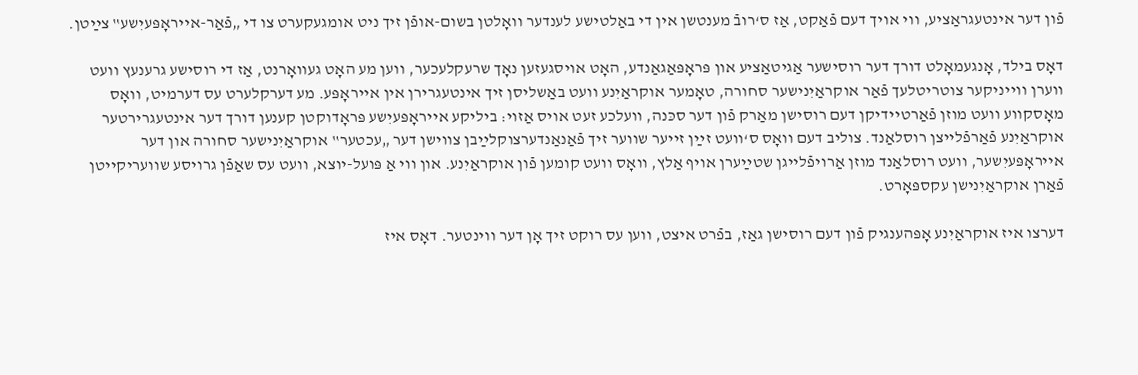פֿון דער אינטעגראַציע, ווי אויך דעם פֿאַקט, אַז ס‘רובֿ מענטשן אין די באַלטישע לענדער וואָלטן בשום-אופֿן זיך ניט אומגעקערט צו די „פֿאַר-אייראָפּעיִשע‟ צײַטן.

דאָס בילד, אָנגעמאָלט דורך דער רוסישער אַגיטאַציע און פּראָפּאַגאַנדע, האָט אויסגעזען נאָך שרעקלעכער, ווען מע האָט געוואָרנט, אַז די רוסישע גרענעץ וועט ווערן ווייניקער צוטריטלעך פֿאַר אוקראַיִנישער סחורה, טאָמער אוקראַיִנע וועט באַשליסן זיך אינטעגרירן אין אייראָפּע. מע דערקלערט עס דערמיט, וואָס מאָסקווע וועט מוזן פֿאַרטיידיקן דעם רוסישן מאַרק פֿון דער סכּנה, וועלכע זעט אויס אַזוי: ביליקע אייראָפּעיִשע פּראָדוקטן קענען דורך דער אינטעגרירטער אוקראַיִנע פֿאַרפֿלייצן רוסלאַנד. צוליב דעם וואָס ס‘וועט זײַן זייער שווער זיך פֿאַנאַנדערצוקלײַבן צווישן דער „עכטער‟ אוקראַיִנישער סחורה און דער אייראָפּעיִשער, וועט רוסלאַנד מוזן אַרויפֿלייגן שטײַערן אויף אַלץ, וואָס וועט קומען פֿון אוקראַיִנע. און ווי אַ פּועל-יוצא, וועט עס שאַפֿן גרויסע שוועריקייטן פֿאַרן אוקראַיִנישן עקספּאָרט.

דערצו איז אוקראַיִנע אָפּהענגיק פֿון דעם רוסישן גאַז, בפֿרט איצט, ווען עס רוקט זיך אָן דער ווינטער. דאָס איז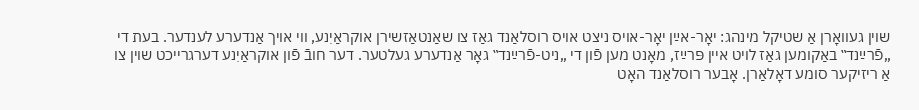שוין געוואָרן אַ שטיקל מינהג: יאָר-אײַן יאָר-אויס ניצט אויס רוסלאַנד גאַז צו שאַנטאַזשירן אוקראַיִנע, ווי אויך אַנדערע לענדער. בעת די „פֿרײַנד‟ באַקומען גאַז לויט איין פּרײַז, מאָנט מען פֿון די „ניט-פֿרײַנד‟ גאָר אַנדערע געלטער. דער חובֿ פֿון אוקראַיִנע דערגרייכט שוין צו אַ ריזיקער סומע דאָלאַרן. אָבער רוסלאַנד האָט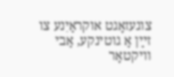צוגעזאָגט אוקראַיִנע צו זײַן אַ גוטינקע, אַבי וויקטאָר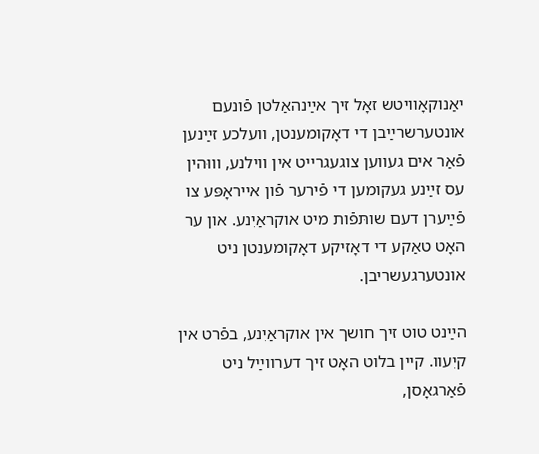יאַנוקאָוויטש זאָל זיך אײַנהאַלטן פֿונעם אונטערשרײַבן די דאָקומענטן, וועלכע זײַנען פֿאַר אים געווען צוגעגרייט אין ווילנע, וווּהין עס זײַנע געקומען די פֿירער פֿון אייראָפּע צו פֿײַערן דעם שותּפֿות מיט אוקראַיִנע. און ער האָט טאַקע די דאָזיקע דאָקומענטן ניט אונטערגעשריבן.

הײַנט טוט זיך חושך אין אוקראַיִנע, בפֿרט אין קיִעוו. קיין בלוט האָט זיך דערווײַל ניט פֿאַרגאָסן,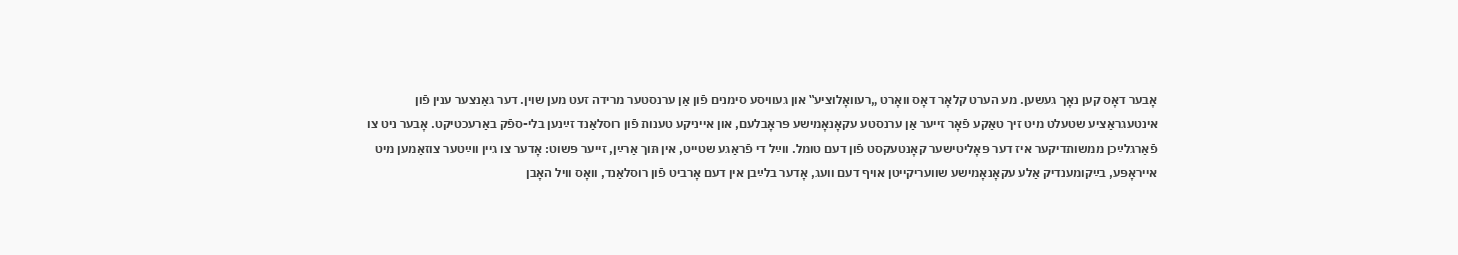אָבער דאָס קען נאָך געשען. מע הערט קלאָר דאָס וואָרט „רעוואָלוציע‟ און געוויסע סימנים פֿון אַן ערנסטער מרידה זעט מען שוין. דער גאַנצער ענין פֿון אינטעגראַציע שטעלט מיט זיך טאַקע פֿאָר זייער אַן ערנסטע עקאָנאָמישע פּראָבלעם, און אייניקע טענות פֿון רוסלאַנד זײַנען בלי-ספֿק באַרעכטיקט. אָבער ניט צו פֿאַרגלײַכן ממשותדיקער איז דער פּאָליטישער קאָנטעקסט פֿון דעם טומל. ווײַל די פֿראַגע שטייט, אין תּוך אַרײַן, זייער פּשוט: אָדער צו גיין ווײַטער צוזאַמען מיט אייראָפּע, בײַקומענדיק אַלע עקאָנאָמישע שוועריקייטן אויף דעם וועג, אָדער בלײַבן אין דעם אָרביט פֿון רוסלאַנד, וואָס וויל האָבן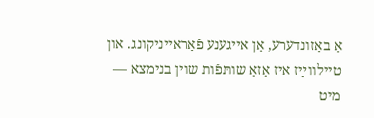אַ באַזונדערע, אַן אייגענע פֿאַראייניקונג. און טיילווײַז איז אַזאַ שותּפֿות שוין בנימצא — מיט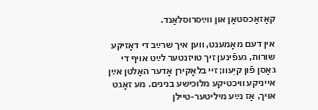קאַזאַכסטאַן און ווײַסרוסלאַנד.

אין דעם מאָמענט, ווען איך שרײַב די דאָזיקע שורות, געפֿינען זיך טויזנטער לײַט אויף די גאַסן פֿון קיִעוו; זיי בלאָקירן אָדער האַלטן אײַן אייניקע וויכטיקע מלוכישע בנינים. מע זאָגט אויך, אַז נײַע מיליטער-טיילן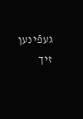געפֿינען זיך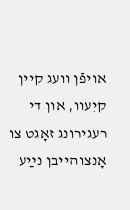אויפֿן וועג קיין קיִעוו, און די רעגירונג זאָגט צו אָנצוהייבן נײַע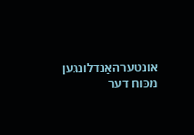אונטערהאַנדלונגען מכּוח דער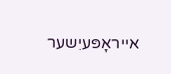אייראָפּעיִשער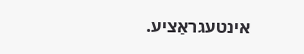אינטעגראַציע.